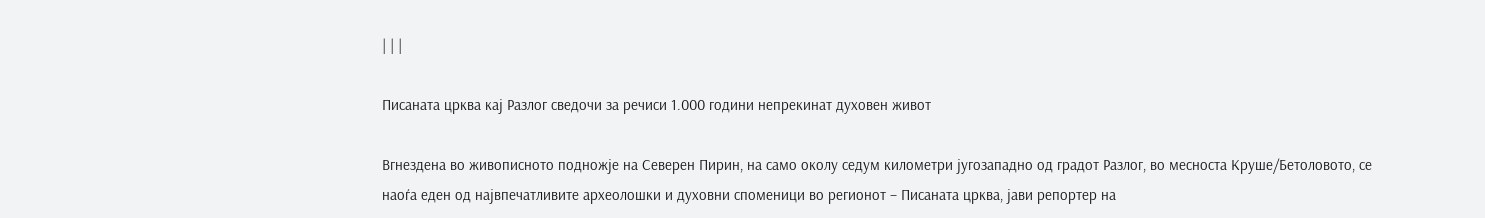| | |

Писаната црква кај Разлог сведочи за речиси 1.000 години непрекинат духовен живот

Вгнездена во живописното подножје на Северен Пирин, на само околу седум километри југозападно од градот Разлог, во месноста Круше/Бетоловото, се наоѓа еден од највпечатливите археолошки и духовни споменици во регионот – Писаната црква, јави репортер на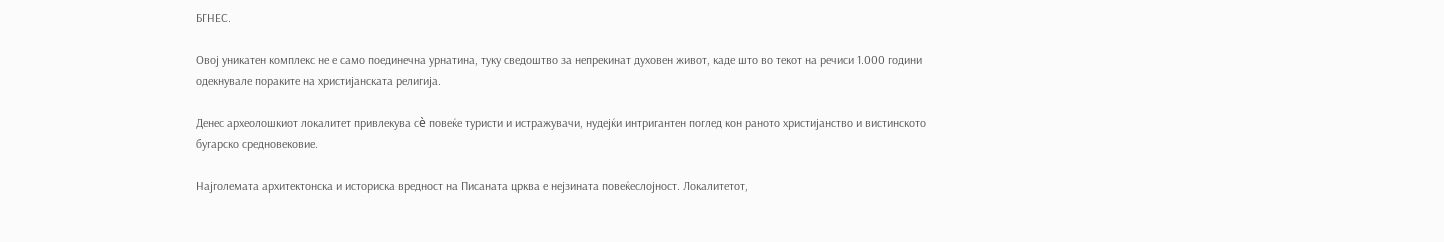БГНЕС.

Овој уникатен комплекс не е само поединечна урнатина, туку сведоштво за непрекинат духовен живот, каде што во текот на речиси 1.000 години одекнувале пораките на христијанската религија.

Денес археолошкиот локалитет привлекува сè повеќе туристи и истражувачи, нудејќи интригантен поглед кон раното христијанство и вистинското бугарско средновековие.

Најголемата архитектонска и историска вредност на Писаната црква е нејзината повеќеслојност. Локалитетот,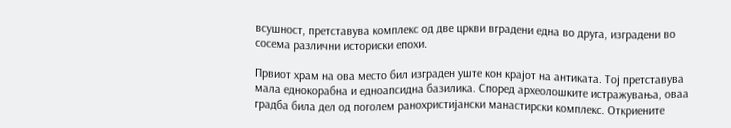всушност, претставува комплекс од две цркви вградени една во друга, изградени во сосема различни историски епохи.

Првиот храм на ова место бил изграден уште кон крајот на антиката. Тој претставува мала еднокорабна и едноапсидна базилика. Според археолошките истражувања, оваа градба била дел од поголем ранохристијански манастирски комплекс. Откриените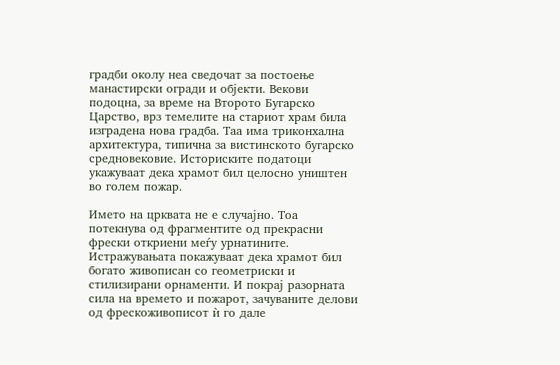градби околу неа сведочат за постоење манастирски огради и објекти. Векови подоцна, за време на Второто Бугарско Царство, врз темелите на стариот храм била изградена нова градба. Таа има триконхална архитектура, типична за вистинското бугарско средновековие. Историските податоци укажуваат дека храмот бил целосно уништен во голем пожар.

Името на црквата не е случајно. Тоа потекнува од фрагментите од прекрасни фрески откриени меѓу урнатините. Истражувањата покажуваат дека храмот бил богато живописан со геометриски и стилизирани орнаменти. И покрај разорната сила на времето и пожарот, зачуваните делови од фрескоживописот ѝ го дале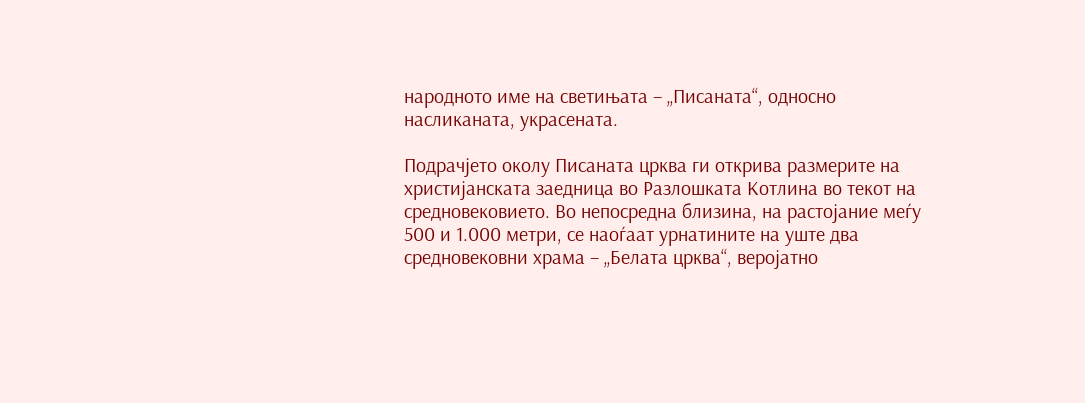народното име на светињата – „Писаната“, односно насликаната, украсената.

Подрачјето околу Писаната црква ги открива размерите на христијанската заедница во Разлошката Котлина во текот на средновековието. Во непосредна близина, на растојание меѓу 500 и 1.000 метри, се наоѓаат урнатините на уште два средновековни храма – „Белата црква“, веројатно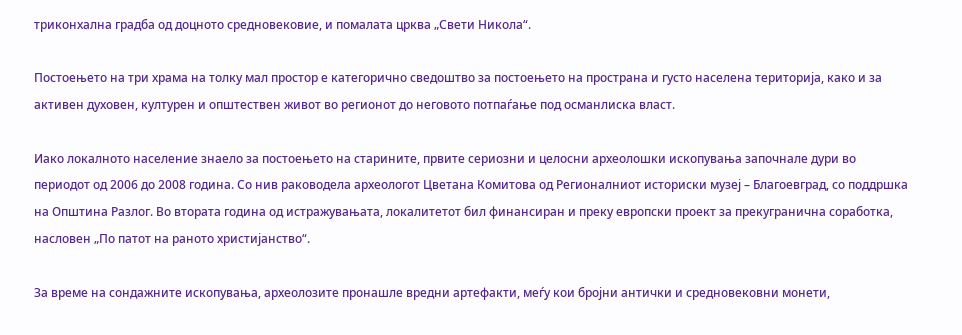триконхална градба од доцното средновековие, и помалата црква „Свети Никола“.

Постоењето на три храма на толку мал простор е категорично сведоштво за постоењето на пространа и густо населена територија, како и за активен духовен, културен и општествен живот во регионот до неговото потпаѓање под османлиска власт.

Иако локалното население знаело за постоењето на старините, првите сериозни и целосни археолошки ископувања започнале дури во периодот од 2006 до 2008 година. Со нив раководела археологот Цветана Комитова од Регионалниот историски музеј – Благоевград, со поддршка на Општина Разлог. Во втората година од истражувањата, локалитетот бил финансиран и преку европски проект за прекугранична соработка, насловен „По патот на раното христијанство“.

За време на сондажните ископувања, археолозите пронашле вредни артефакти, меѓу кои бројни антички и средновековни монети,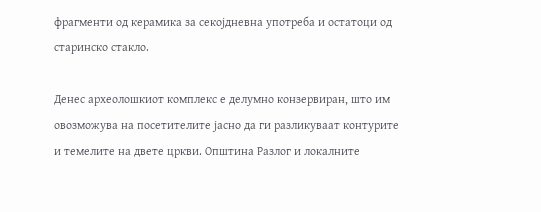фрагменти од керамика за секојдневна употреба и остатоци од старинско стакло.

Денес археолошкиот комплекс е делумно конзервиран, што им овозможува на посетителите јасно да ги разликуваат контурите и темелите на двете цркви. Општина Разлог и локалните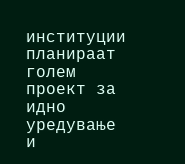институции планираат голем проект за идно уредување и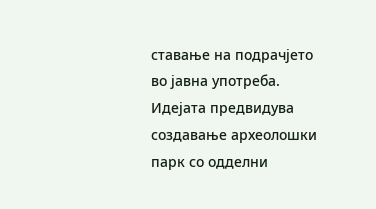ставање на подрачјето во јавна употреба. Идејата предвидува создавање археолошки парк со одделни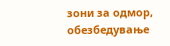зони за одмор, обезбедување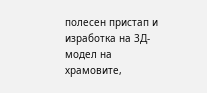полесен пристап и изработка на 3Д-модел на храмовите,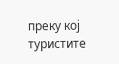преку кој туристите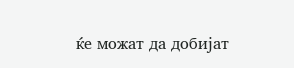ќе можат да добијат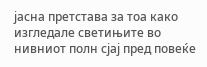јасна претстава за тоа како изгледале светињите во нивниот полн сјај пред повеќе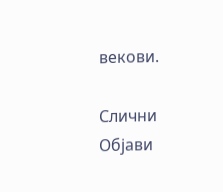векови.

Слични Објави